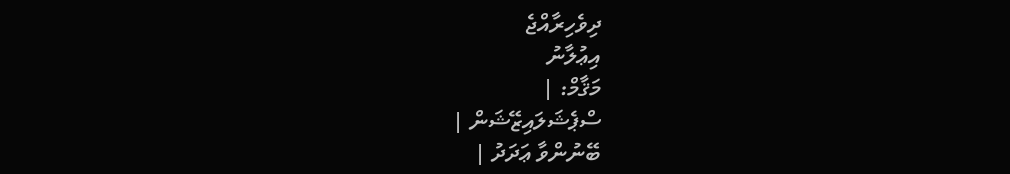ދިވެހިރާއްޖެ
އިޢުލާނު
މަޤާމް: |
ސްޕެޝަލައިޒޭޝަން |
ބޭނުންވާ ޢަދަދު |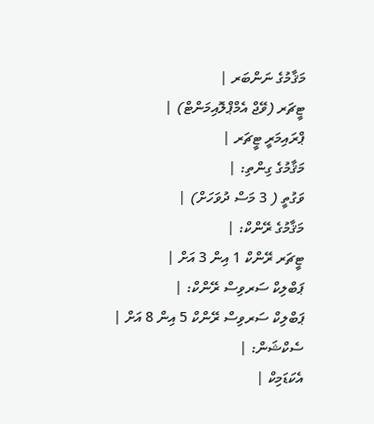މަޤާމުގެ ނަންބަރ |
ޓީޗަރ (ވޭޖް އެމްޕްލޮއިމަންޓް) |
ޕްރައިމަރީ ޓީޗަރ |
މަޤާމުގެ ގިންތި: |
ވަގުތީ ( 3 މަސް ދުވަހަށް) |
މަޤާމުގެ ރޭންކް: |
ޓީޗަރ ރޭންކް 1 އިން 3 އަށް |
ޕަބްލިކް ސަރވިސް ރޭންކް: |
ޕަބްލިކް ސަރވިސް ރޭންކް 5 އިން 8 އަށް |
ސެކްޝަން: |
އެކަޑަމިކް |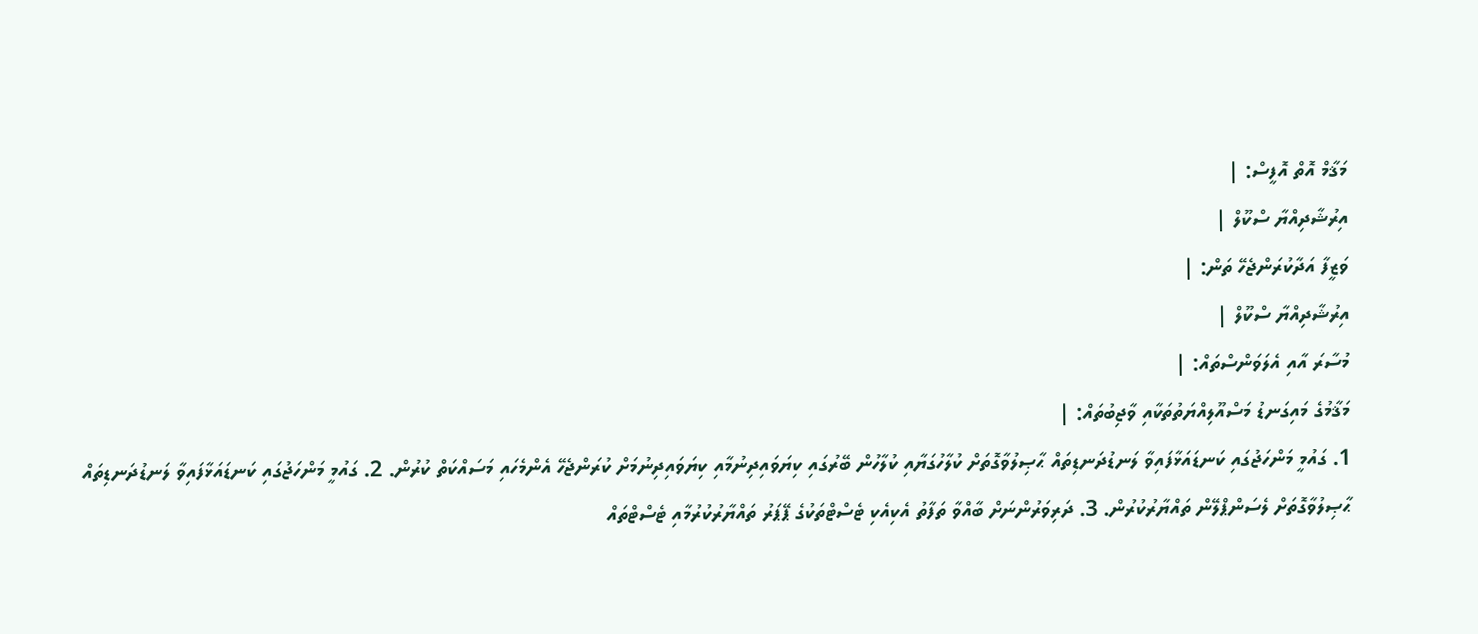މަޤާމް އޮތް އޮފީސް: |
އިރުޝާދިއްޔާ ސްކޫލް |
ވަޒީފާ އަދާކުރަންޖެހޭ ތަން: |
އިރުޝާދިއްޔާ ސްކޫލް |
މުސާރަ އާއި އެލަވަންސްތައް: |
މަޤާމުގެ މައިގަނޑު މަސްއޫލިއްޔަތުތަކާއި ވާޖިބުތައް: |
1. ގައުމީ މަންހަޖުގައި ކަނޑައަޅާފައިވާ ލަނޑުދަނޑިތައް ޙާޞިލުވާގޮތަށް ކުލާހުގަޔާއި ކުލާހުން ބޭރުގައި ކިޔަވައިދިނުމާއި ކިޔަވައިދިނުމަށް ކުރަންޖެހޭ އެންމެހައި މަސައްކަތް ކުރުން. 2. ގައުމީ މަންހަޖުގައި ކަނޑައަޅާފައިވާ ލަނޑުދަނޑިތައް ޙާޞިލުވާގޮތަށް ލެސަންޕްލޭން ތައްޔާރުކުރުން. 3. ދަރިވަރުންނަށް ބާއްވާ ތަފާތު އެކިއެކި ޓެސްޓްތަކުގެ ޕޭޕަރު ތައްޔާރުކުރުމާއި ޓެސްޓްތައް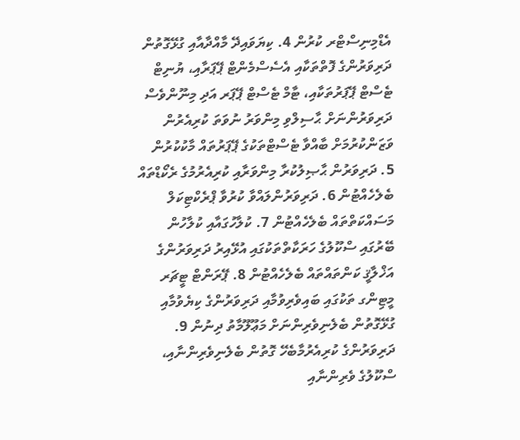އެޑްމިނިސްޓްރ ކުރުން 4. ކިޔަވައިދޭ މާއްދާއާއި ގުޅޭގޮތުން ދަރިވަރުންގެ ފޮތްތަކާއި އެސެސްމެންޓް ޕޭޕަރާއި، ޔުނިޓް ޓެސްޓް ޕޭޕަރުތަކާއި، ޓާމް ޓެސްޓް ޕޭޕަރ އަދި މިނޫންވެސް ދަރިވަރުންނަށް ޙާސިލްވި މިންވަރު ނުވަތަ ކުރިއެރުން ވަޒަންކުރުމަށް ބާއްވާ ޓެސްޓްތަކުގެ ޕޭޕަރުތައް މާކުކުރުން 5. ދަރިވަރުން ޙާޞިލުކުރާ މިންވަރާއި ކުރިއެރުމުގެ ރެކޯޑްތައް ބެލެހެއްޓުން 6. ދަރިވަރުންލައްވާ ކުރުވާ ޕްރެކްޓިކަލް މަސައްކަތްތައް ބެލެހެއްޓުން 7. ކުލާހުގައާއި ކުލާހުން ބޭރުގައި ސްކޫލުގެ ހަރަކާތްތަކުގައި އުޅޭއިރު ދަރިވަރުންގެ އަޚްލާޤީ ކަންތައްތައް ބެލެހެއްޓުން 8. ޕޭރަންޓް ޓީޗަރ މީޓިންގ ތަކުގައި ބައިވެރިވުމާއި ދަރިވަރުންގެ ކިޔެވުމާއި ގުޅޭގޮތުން ބެލެނިވެރިންނަށް މަޢޫލޫމާތު ދިނުން 9. ދަރިވަރުންގެ ކުރިއެރުމާބެހޭ ގޮތުން ބެލެނިވެރިންނާއި، ސްކޫލުގެ ވެރިންނާއި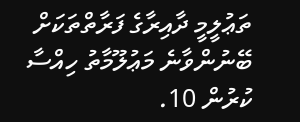ތަޢުލީމީ ދާއިރާގެ ފަރާތްތަކަށް ބޭނުންވާނެ މަޢުލޫމާތު ހިއްސާ ކުރުން 10.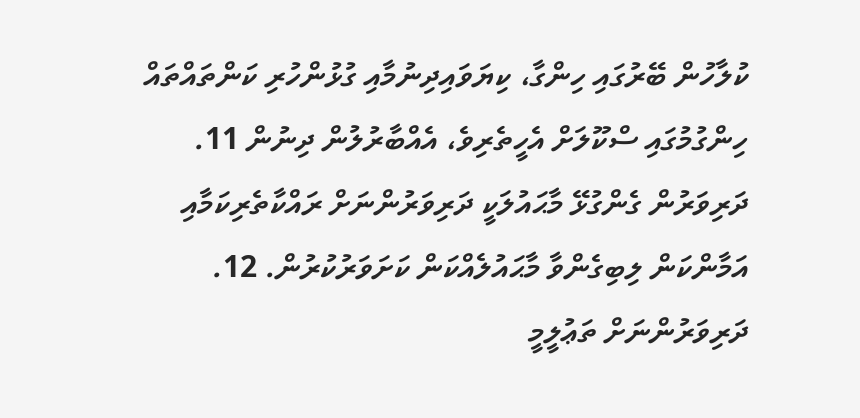ކުލާހުން ބޭރުގައި ހިންގާ، ކިޔަވައިދިނުމާއި ގުޅުންހުރި ކަންތައްތައް ހިންގުމުގައި ސްކޫލަށް އެހީތެރިވެ، އެއްބާރުލުން ދިނުން 11. ދަރިވަރުން ގެންގުޅޭ މާޙައުލަކީ ދަރިވަރުންނަށް ރައްކާތެރިކަމާއި އަމާންކަން ލިބިގެންވާ މާޙައުލެއްކަން ކަށަވަރުކުރުން. 12. ދަރިވަރުންނަށް ތަޢުލީމީ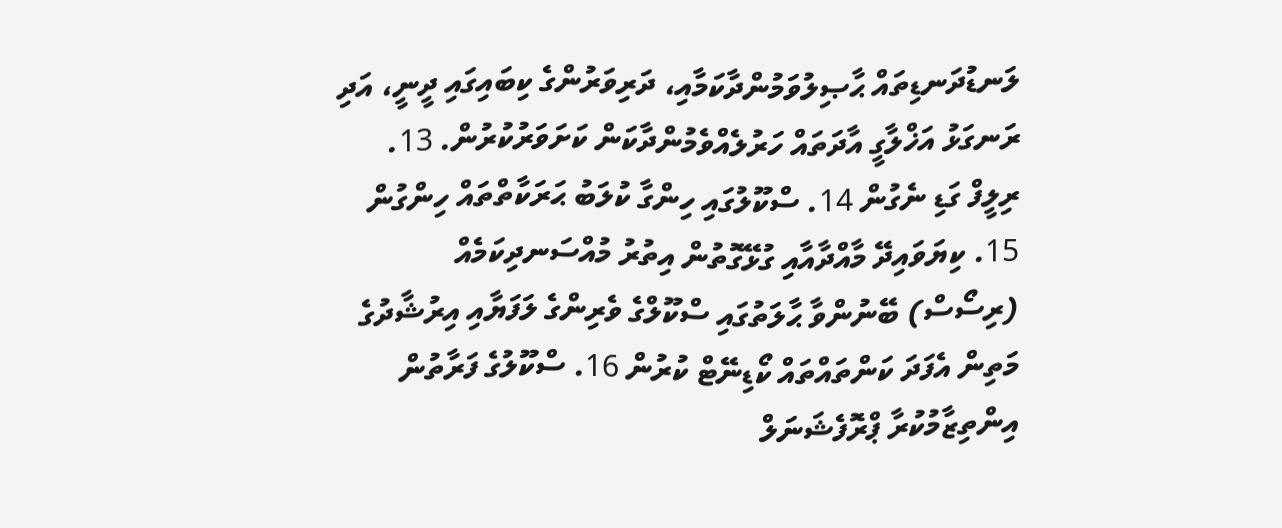ލަނޑުދަނޑިތައް ޙާޞިލުވަމުންދާކަމާއި، ދަރިވަރުންގެ ކިބައިގައި ދީނީ، އަދި ރަނގަޅު އަޚްލާގީ އާދަތައް ހަރުލެއްވެމުންދާކަން ކަށަވަރުކުރުން. 13. ރިލީފް ގަޑި ނެގުން 14. ސްކޫލުގައި ހިންގާ ކުލަބު ޙަރަކާތްތައް ހިންގުން 15. ކިޔަވައިދޭ މާއްދާއާއި ގުޅޭގޮތުން އިތުރު މުއްސަނދިކަމެއް (ރިސޯސް) ބޭނުންވާ ޙާލަތުގައި ސްކޫލްގެ ވެރިންގެ ލަފަޔާއި އިރުޝާދުގެ މަތިން އެފަދަ ކަންތައްތައް ކޯޑިނޭޓް ކުރުން 16. ސްކޫލުގެ ފަރާތުން އިންތިޒާމުކުރާ ޕްރޮފެޝަނަލް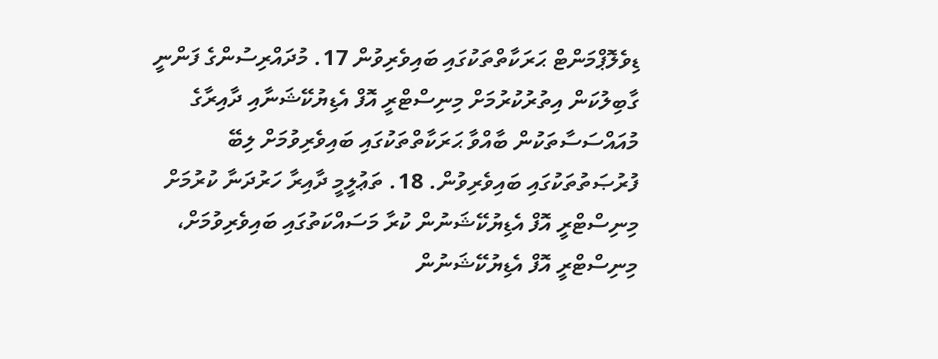ޑިވެލޮޕްމަންޓް ޙަރަކާތްތަކުގައި ބައިވެރިވުން 17. މުދައްރިސުންގެ ފަންނީ ގާބިލުކަން އިތުރުކުރުމަށް މިނިސްޓްރީ އޮފް އެޑިޔުކޭޝަނާއި ދާއިރާގެ މުއައްސަސާތަކުން ބާއްވާ ޙަރަކާތްތަކުގައި ބައިވެރިވުމަށް ލިބޭ ފުރުޞަތުތަކުގައި ބައިވެރިވުން. 18. ތަޢުލީމީ ދާއިރާ ހަރުދަނާ ކުރުމަށް މިނިސްޓްރީ އޮފް އެޑިޔުކޭޝަނުން ކުރާ މަސައްކަތުގައި ބައިވެރިވުމަށް، މިނިސްޓްރީ އޮފް އެޑިޔުކޭޝަނުން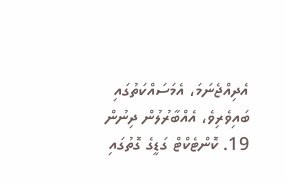އެދިއްޖެނަމަ، އެމަސައްކަތުގައި ބައިވެރިވެ، އެއްބާރުލުން ދިނުން 19. ކޮންޓެކްޓް ގަޑީގެ ގޮތުގައި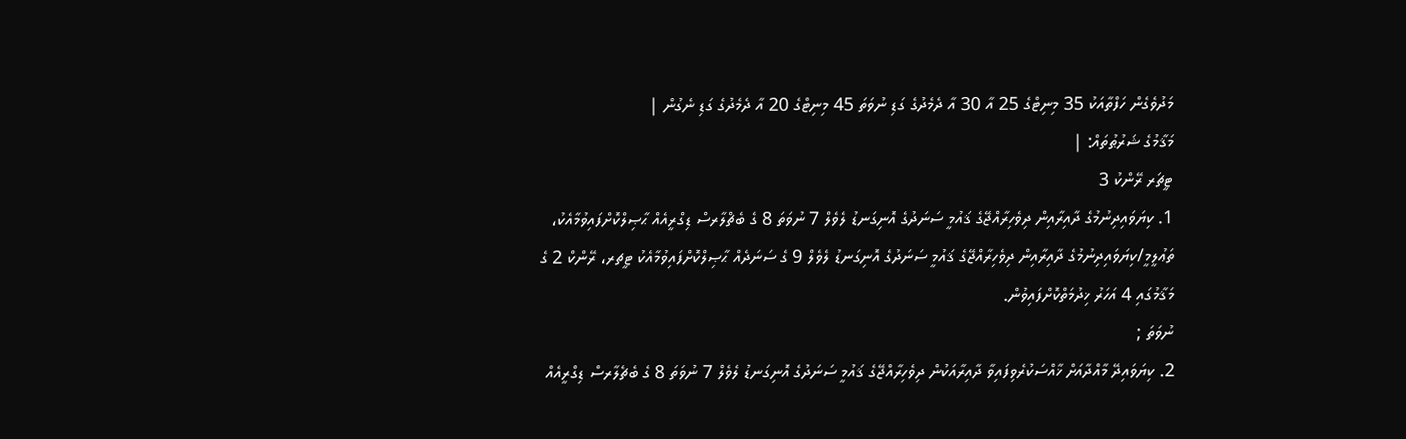މަދުވެގެން ހަފްތާއަކު 35 މިނިޓްގެ 25 އާ 30 އާ ދެމެދުގެ ގަޑި ނުވަތަ 45 މިނިޓްގެ 20 އާ ދެމެދުގެ ގަޑި ނެގުން |
މަޤާމުގެ ޝަރުޠުތައް: |
ޓީޗަރ ރޭންކު 3
1. ކިޔަވައިދިނުމުގެ ދާއިރާއިން ދިވެހިރާއްޖޭގެ ޤައުމީ ސަނަދުގެ އޮނިގަނޑު ލެވެލް 7 ނުވަތަ 8 ގެ ބެޗްލާރސް ޑިގްރީއެއް ޙާޞިލްކޮށްފައިވުމާއެކު، ތަޢުލީމީ/ކިޔަވައިދިނުމުގެ ދާއިރާއިން ދިވެހިރާއްޖޭގެ ޤައުމީ ސަނަދުގެ އޮނިގަނޑު ލެވެލް 9 ގެ ސަނަދެއް ޙާޞިލްކޮށްފައިވުމާއެކު ޓީޗރ، ރޭންކް 2 ގެ މަޤާމުގައި 4 އަހަރު ޚިދުމަތްކޮށްފައިވުން.
ނުވަތަ ;
2. ކިޔަވައިދޭ މާއްދާއަށް ޚާއްސަކުރެވިފައިވާ ދާއިރާއަކުން ދިވެހިރާއްޖޭގެ ޤައުމީ ސަނަދުގެ އޮނިގަނޑު ލެވެލް 7 ނުވަތަ 8 ގެ ބެޗެލާރސް ޑިގްރީއެއް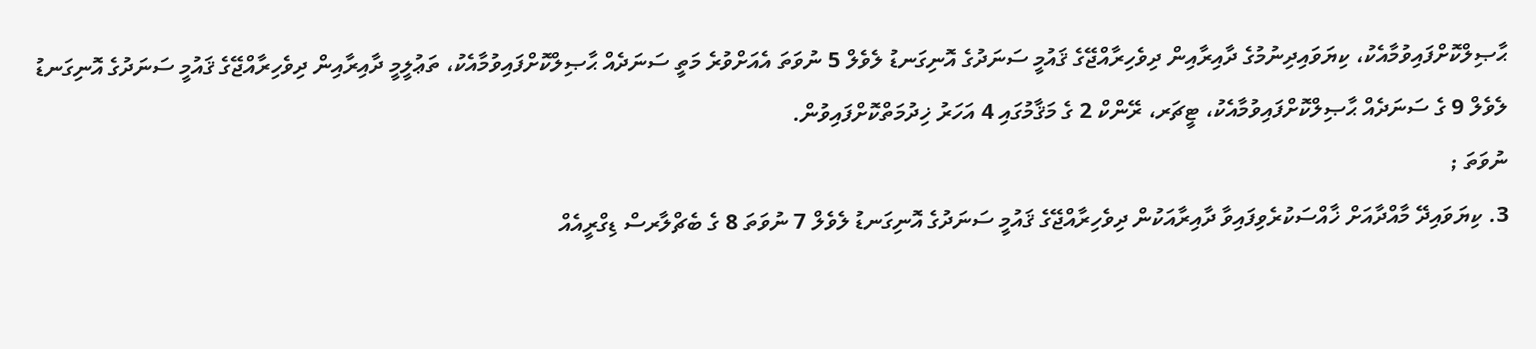ޙާޞިލްކޮށްފައިވުމާއެކު، ކިޔަވައިދިނުމުގެ ދާއިރާއިން ދިވެހިރާއްޖޭގެ ޤައުމީ ސަނަދުގެ އޮނިގަނޑު ލެވެލް 5 ނުވަތަ އެއަށްވުރެ މަތީ ސަނަދެއް ޙާޞިލްކޮށްފައިވުމާއެކު، ތަޢުލީމީ ދާއިރާއިން ދިވެހިރާއްޖޭގެ ޤައުމީ ސަނަދުގެ އޮނިގަނޑު ލެވެލް 9 ގެ ސަނަދެއް ޙާޞިލްކޮށްފައިވުމާއެކު، ޓީޗަރ، ރޭންކް 2 ގެ މަޤާމުގައި 4 އަހަރު ޚިދުމަތްކޮށްފައިވުން.
ނުވަތަ ;
3. ކިޔަވައިދޭ މާއްދާއަށް ޚާއްސަކުރެވިފައިވާ ދާއިރާއަކުން ދިވެހިރާއްޖޭގެ ޤައުމީ ސަނަދުގެ އޮނިގަނޑު ލެވެލް 7 ނުވަތަ 8 ގެ ބެޗްލާރސް ޑިގްރީއެއް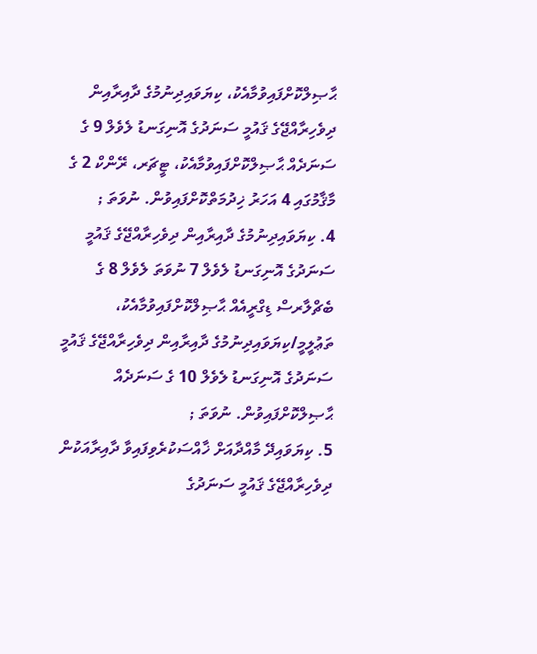ޙާޞިލްކޮށްފައިވުމާއެކު، ކިޔަވައިދިނުމުގެ ދާއިރާއިން ދިވެހިރާއްޖޭގެ ޤައުމީ ސަނަދުގެ އޮނިގަނޑު ލެވެލް 9 ގެ ސަނަދެއް ޙާޞިލްކޮށްފައިވުމާއެކު، ޓީޗަރ، ރޭންކް 2 ގެ މާޤާމުގައި 4 އަހަރު ޚިދުމަތްކޮށްފައިވުން. ނުވަތަ ;
4. ކިޔަވައިދިނުމުގެ ދާއިރާއިން ދިވެހިރާއްޖޭގެ ޤައުމީ ސަނަދުގެ އޮނިގަނޑު ލެވެލް 7 ނުވަތަ ލެވެލް 8 ގެ ބެޗްލާރސް ޑިގްރީއެއް ޙާޞިލްކޮށްފައިވުމާއެކު، ތަޢުލީމީ/ކިޔަވައިދިނުމުގެ ދާއިރާއިން ދިވެހިރާއްޖޭގެ ޤައުމީ ސަނަދުގެ އޮނިގަނޑު ލެވެލް 10 ގެ ސަނަދެއް ޙާޞިލްކޮށްފައިވުން. ނުވަތަ ;
5. ކިޔަވައިދޭ މާއްދާއަށް ޚާއްސަކުރެވިފައިވާ ދާއިރާއަކުން ދިވެހިރާއްޖޭގެ ޤައުމީ ސަނަދުގެ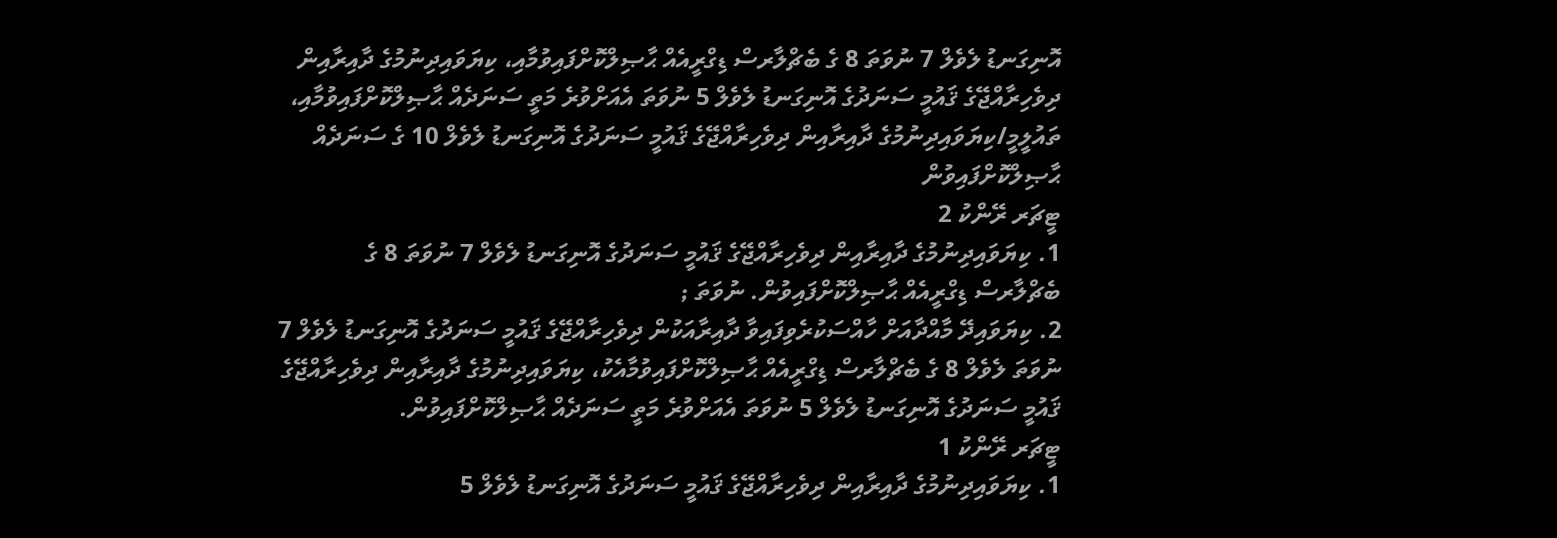އޮނިގަނޑު ލެވެލް 7 ނުވަތަ 8 ގެ ބެޗްލާރސް ޑިގްރީއެއް ޙާޞިލްކޮށްފައިވުމާއި، ކިޔަވައިދިނުމުގެ ދާއިރާއިން ދިވެހިރާއްޖޭގެ ޤައުމީ ސަނަދުގެ އޮނިގަނޑު ލެވެލް 5 ނުވަތަ އެއަށްވުރެ މަތީ ސަނަދެއް ޙާޞިލްކޮށްފައިވުމާއި، ތައުލީމީ/ކިޔަވައިދިނުމުގެ ދާއިރާއިން ދިވެހިރާއްޖޭގެ ޤައުމީ ސަނަދުގެ އޮނިގަނޑު ލެވެލް 10 ގެ ސަނަދެއް ޙާޞިލްކޮށްފައިވުން
ޓީޗަރ ރޭންކު 2
1. ކިޔަވައިދިނުމުގެ ދާއިރާއިން ދިވެހިރާއްޖޭގެ ޤައުމީ ސަނަދުގެ އޮނިގަނޑު ލެވެލް 7 ނުވަތަ 8 ގެ ބެޗްލާރސް ޑިގްރީއެއް ޙާޞިލްކޮށްފައިވުން. ނުވަތަ ;
2. ކިޔަވައިދޭ މާއްދާއަށް ހާއްސަކުރެވިފައިވާ ދާއިރާއަކުން ދިވެހިރާއްޖޭގެ ޤައުމީ ސަނަދުގެ އޮނިގަނޑު ލެވެލް 7 ނުވަތަ ލެވެލް 8 ގެ ބެޗްލާރސް ޑިގްރީއެއް ޙާޞިލްކޮށްފައިވުމާއެކު، ކިޔަވައިދިނުމުގެ ދާއިރާއިން ދިވެހިރާއްޖޭގެ ޤައުމީ ސަނަދުގެ އޮނިގަނޑު ލެވެލް 5 ނުވަތަ އެއަށްވުރެ މަތީ ސަނަދެއް ޙާޞިލްކޮށްފައިވުން.
ޓީޗަރ ރޭންކު 1
1. ކިޔަވައިދިނުމުގެ ދާއިރާއިން ދިވެހިރާއްޖޭގެ ޤައުމީ ސަނަދުގެ އޮނިގަނޑު ލެވެލް 5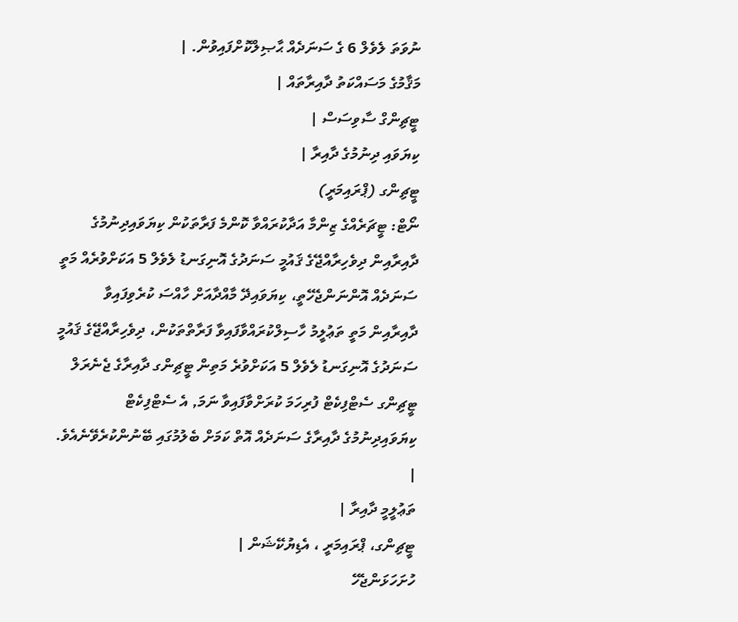ނުވަތަ ލެވެލް 6 ގެ ސަނަދެއް ޙާޞިލްކޮށްފައިވުން. |
މަޤާމުގެ މަސައްކަތު ދާއިރާތައް |
ޓީޗިންގް ސާވިސަސް |
ކިޔަވައި ދިނުމުގެ ދާއިރާ |
ޓީޗިންގ (ޕްރައިމަރީ)
ނޯޓް: ޓީޗަރެއްގެ ޒިންމާ އަދާކުރައްވާ ކޮންމެ ފަރާތަކުން ކިޔަވައިދިނުމުގެ ދާއިރާއިން ދިވެހިރާއްޖޭގެ ޤައުމީ ސަނަދުގެ އޮނިގަނޑު ލެވެލް 5 އަކަށްވުރެއް މަތީ ސަނަދެއް އޮންނަންޖެހޭތީ، ކިޔަވައިދޭ މާއްދާއަށް ހާއްސަ ކުރެވިފައިވާ ދާއިރާއިން މަތީ ތަޢުލީމު ހާސިލްކުރައްވާފައިވާ ފަރާތްތަކުން، ދިވެހިރާއްޖޭގެ ޤައުމީ ސަނަދުގެ އޮނިގަނޑު ލެވެލް 5 އަކަށްވުރެ މަތިން ޓީޗިންގ ދާއިރާގެ ޖެނެރަލް ޓީޗިންގ ސެޓްފިކެޓް ފުރިހަމަ ކުރަށްވާފައިވާ ނަމަ, އެ ސެޓްފިކެޓް ކިޔަވައިދިނުމުގެ ދާއިރާގެ ސަނަދެއް އޮތް ކަމަށް ބެލުމުގައި ބޭނުންކުރެވޭނެއެވެ. |
ތަޢުލީމީ ދާއިރާ |
ޓީޗިންގ، ޕްރައިމަރީ ، އެޑިޔުކޭޝަން |
ހުށަހަޅަންޖެހޭ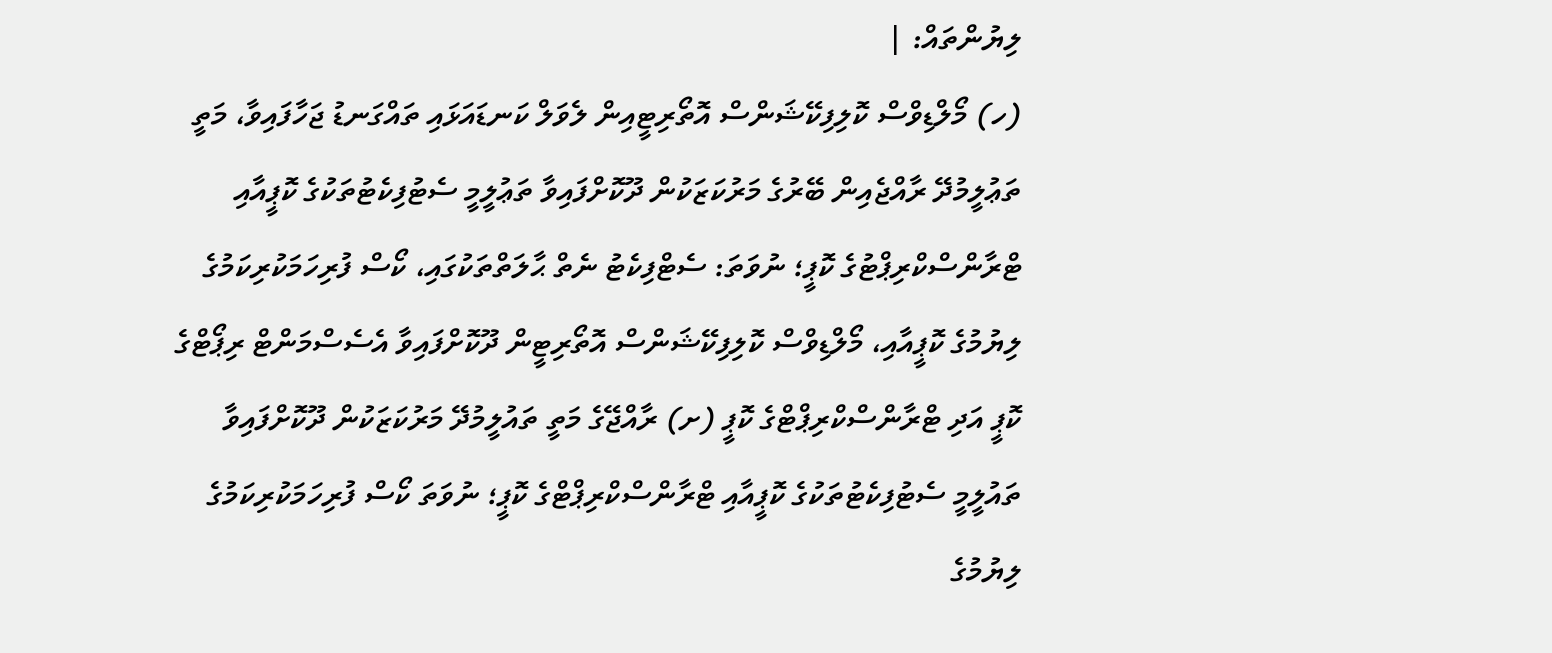ލިޔުންތައް: |
(ހ) މޯލްޑިވްސް ކޮލިފިކޭޝަންސް އޮތޯރިޓީއިން ލެވަލް ކަނޑައަޅައި ތައްގަނޑު ޖަހާފައިވާ، މަތީ ތަޢުލީމުދޭ ރާއްޖެއިން ބޭރުގެ މަރުކަޒަކުން ދޫކޮށްފައިވާ ތަޢުލީމީ ސެޓުފިކެޓުތަކުގެ ކޮޕީއާއި ޓްރާންސްކްރިޕްޓުގެ ކޮޕީ؛ ނުވަތަ: ސެޓްފިކެޓު ނެތް ޙާލަތްތަކުގައި، ކޯސް ފުރިހަމަކުރިކަމުގެ ލިޔުމުގެ ކޮޕީއާއި، މޯލްޑިވްސް ކޮލިފިކޭޝަންސް އޮތޯރިޓީން ދޫކޮށްފައިވާ އެސެސްމަންޓް ރިޕޯޓްގެ ކޮޕީ އަދި ޓްރާންސްކްރިޕްޓްގެ ކޮޕީ (ށ) ރާއްޖޭގެ މަތީ ތައުލީމުދޭ މަރުކަޒަކުން ދޫކޮށްފައިވާ ތައުލީމީ ސެޓުފިކެޓުތަކުގެ ކޮޕީއާއި ޓްރާންސްކްރިޕްޓްގެ ކޮޕީ؛ ނުވަތަ ކޯސް ފުރިހަމަކުރިކަމުގެ ލިޔުމުގެ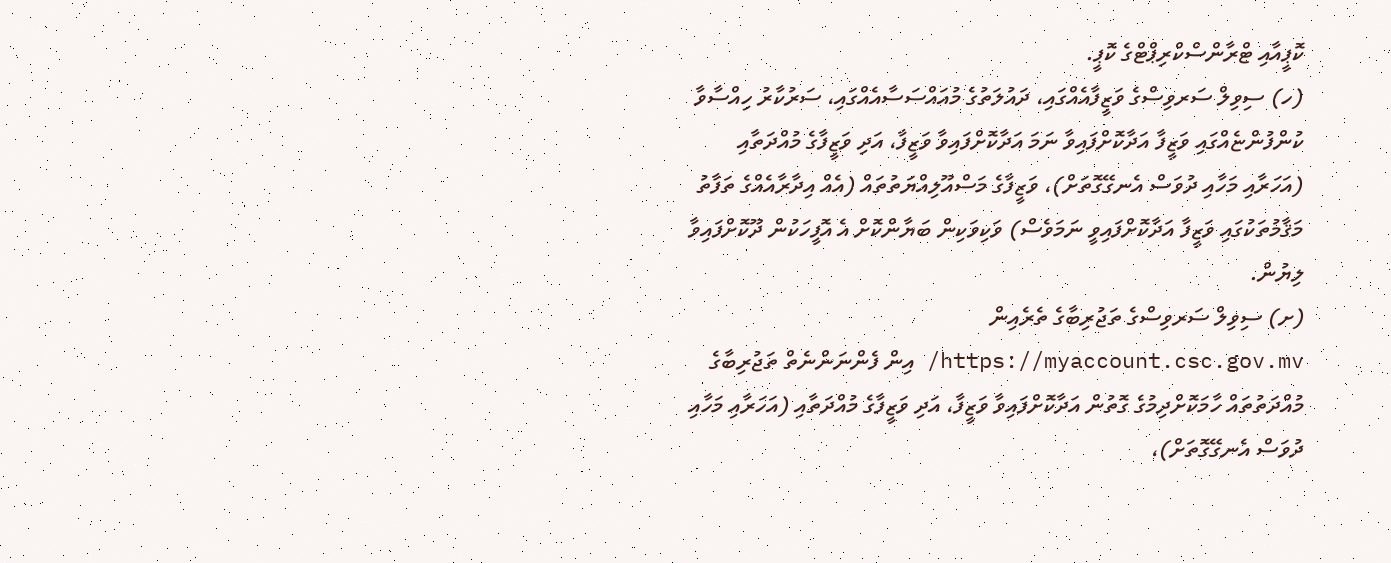ކޮޕީއާއި ޓްރާންސްކްރިޕްޓްގެ ކޮޕީ.
(ހ) ސިވިލް ސަރވިސްގެ ވަޒީފާއެއްގައި، ދައުލަތުގެ މުއައްސަސާއެއްގައި، ސަރުކާރު ހިއްސާވާ ކުންފުންޏެއްގައި ވަޒީފާ އަދާކޮށްފައިވާ ނަމަ އަދާކޮށްފައިވާ ވަޒީފާ، އަދި ވަޒީފާގެ މުއްދަތާއި (އަހަރާއި މަހާއި ދުވަސް އެނގޭގޮތަށް)، ވަޒީފާގެ މަސްއޫލިއްޔަތުތައް (އެއް އިދާރާއެއްގެ ތަފާތު މަޤާމުތަކުގައި ވަޒީފާ އަދާކޮށްފައިވީ ނަމަވެސް) ވަކިވަކިން ބަޔާންކޮށް އެ އޮފީހަކުން ދޫކޮށްފައިވާ ލިޔުން.
(ށ) ސިވިލް ސަރވިސްގެ ތަޖުރިބާގެ ތެރެއިން https://myaccount.csc.gov.mv/ އިން ފެންނަންނެތް ތަޖުރިބާގެ މުއްދަތުތައް ހާމަކޮށްދިމުގެ ގޮތުން އަދާކޮށްފައިވާ ވަޒީފާ، އަދި ވަޒީފާގެ މުއްދަތާއި (އަހަރާއި މަހާއި ދުވަސް އެނގޭގޮތަށް)،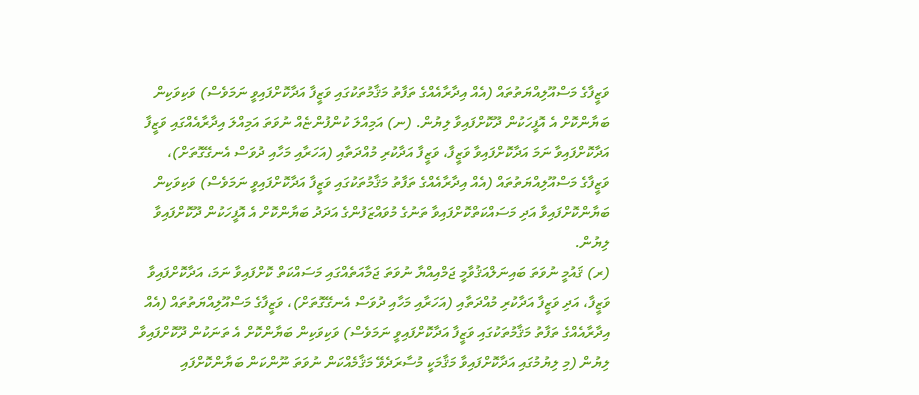ވަޒީފާގެ މަސްއޫލިއްޔަތުތައް (އެއް އިދާރާއެއްގެ ތަފާތު މަޤާމުތަކުގައި ވަޒީފާ އަދާކޮށްފައިވީ ނަމަވެސް) ވަކިވަކިން ބަޔާންކޮށް އެ އޮފީހަކުން ދޫކޮށްފައިވާ ލިޔުން. (ނ) އަމިއްލަ ކުންފުންޏެއް ނުވަތަ އަމިއްލަ އިދާރާއެއްގައި ވަޒީފާ އަދާކޮށްފައިވާ ނަމަ އަދާކޮށްފައިވާ ވަޒީފާ، ވަޒީފާ އަދާކުރި މުއްދަތާއި (އަހަރާއި މަހާއި ދުވަސް އެނގޭގޮތަށް)، ވަޒީފާގެ މަސްއޫލިއްޔަތުތައް (އެއް އިދާރާއެއްގެ ތަފާތު މަޤާމުތަކުގައި ވަޒީފާ އަދާކޮށްފައިވީ ނަމަވެސް) ވަކިވަކިން ބަޔާންކޮށްފައިވާ އަދި މަސައްކަތްކޮށްފައިވާ ތަނުގެ މުވައްޒަފުންގެ އަދަދު ބަޔާންކޮށް އެ އޮފީހަކުން ދޫކޮށްފައިވާ ލިޔުން.
(ރ) ޤައުމީ ނުވަތަ ބައިނަލްއަޤުވާމީ ޖަމްއިއްޔާ ނުވަތަ ޖަމާއަތެއްގައި މަސައްކަތް ކޮށްފައިވާ ނަމަ، އަދާކޮށްފައިވާ ވަޒީފާ، އަދި ވަޒީފާ އަދާކުރި މުއްދަތާއި (އަހަރާއި މަހާއި ދުވަސް އެނގޭގޮތަށް)، ވަޒީފާގެ މަސްއޫލިއްޔަތުތައް (އެއް އިދާރާއެއްގެ ތަފާތު މަޤާމުތަކުގައި ވަޒީފާ އަދާކޮށްފައިވީ ނަމަވެސް) ވަކިވަކިން ބަޔާންކޮށް އެ ތަނަކުން ދޫކޮށްފައިވާ ލިޔުން (މި ލިޔުމުގައި އަދާކޮށްފައިވާ މަޤާމަކީ މުސާރަދެވޭ މަޤާމެއްކަން ނުވަތަ ނޫންކަން ބަޔާންކޮށްފައި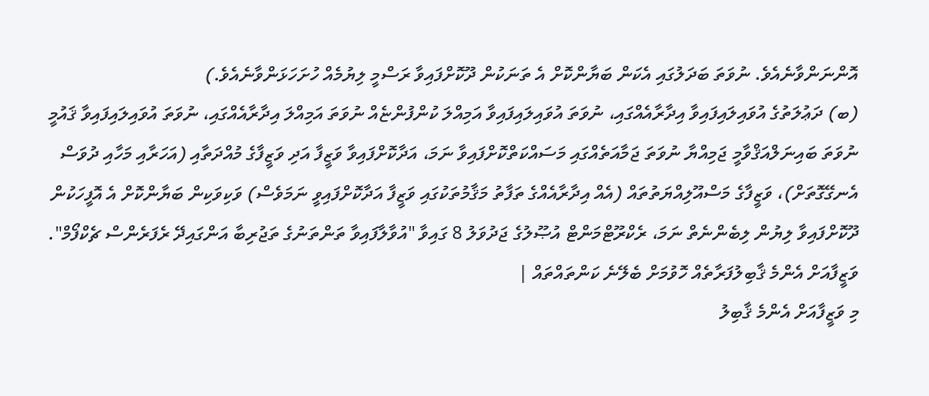އޮންނަންވާނެއެވެ. ނުވަތަ ބަދަލުގައި އެކަން ބަޔާންކޮށް އެ ތަނަކުން ދޫކޮށްފައިވާ ރަސްމީ ލިޔުމެއް ހުށަހަޅަންވާނެއެވެ.)
(ބ) ދަޢުލަތުގެ އުވައިލައިފައިވާ އިދާރާއެއްގައި، ނުވަތަ އުވައިލައިފައިވާ އަމިއްލަ ކުންފުންޏެއް ނުވަތަ އަމިއްލަ އިދާރާއެއްގައި، ނުވަތަ އުވައިލައިފައިވާ ޤައުމީ ނުވަތަ ބައިނަލްއަޤްވާމީ ޖަމިއްޔާ ނުވަތަ ޖަމާއަތެއްގައި މަސައްކަތްކޮށްފައިވާ ނަމަ، އަދާކޮށްފައިވާ ވަޒީފާ އަދި ވަޒީފާގެ މުއްދަތާއި (އަހަރާއި މަހާއި ދުވަސް އެނގޭގޮތަށް)، ވަޒީފާގެ މަސްއޫލިއްޔަތުތައް (އެއް އިދާރާއެއްގެ ތަފާތު މަޤާމުތަކުގައި ވަޒީފާ އަދާކޮށްފައިވީ ނަމަވެސް) ވަކިވަކިން ބަޔާންކޮށް އެ އޮފީހަކުން ދޫކޮށްފައިވާ ލިޔުން ލިބެންނެތް ނަމަ، ރެކްރޫޓްމަންޓް އުޞޫލުގެ ޖަދުވަލު 8 ގައިވާ "އުވާލާފައިވާ ތަންތަނުގެ ތަޖުރިބާ އަންގައިދޭ ރެފަރެންސް ޗެކްފޯމް".
ވަޒީފާއަށް އެންމެ ޤާބިލުފަރާތެއް ހޮވުމަށް ބެލޭނެ ކަންތައްތައް |
މި ވަޒީފާއަށް އެންމެ ޤާބިލު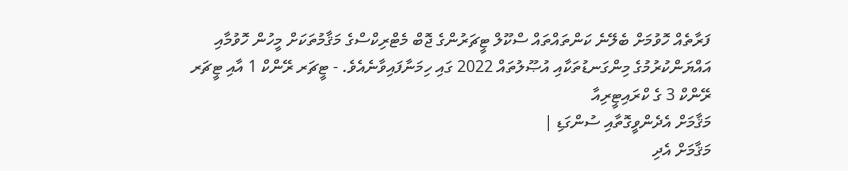ފަރާތެއް ހޮވުމަށް ބެލޭނެ ކަންތައްތައް ސްކޫލް ޓީޗަރުންގެ ޖޮބް މެޓްރިކްސްގެ މަޤާމުތަކަށް މީހުން ހޮވުމާއި އައްޔަންކުރުމުގެ މިންގަނޑުތަކާއި އުޞޫލުތައް 2022 ގައި ހިމަނާފައިވާނެއެވެ. - ޓީޗަރ ރޭންކް 1 އާއި ޓީޗަރ ރޭންކް 3 ގެ ކްރައިޓީރިއާ
މަޤާމަށް އެދެންވީގޮތާއި ސުންގަޑި |
މަޤާމަށް އެދި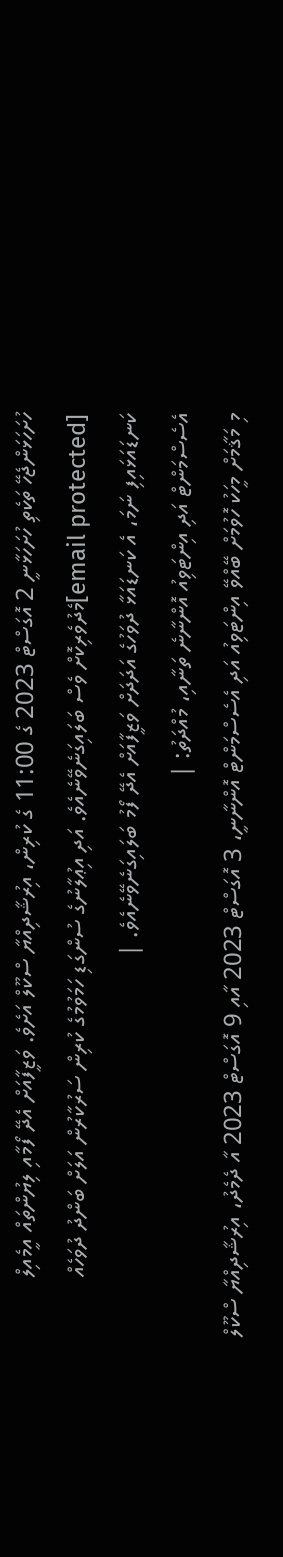ހުށަހަޅަންޖެހޭ ތަކެތި ހުށަހަޅާނީ 2 އޮގަސްޓް 2023 ގެ 11:00 ގެ ކުރިން، އިރުޝާދިއްޔާ ސްކޫލް އަށެވެ. ވަޒީފާއަށް އެދޭ ފޯމާއި ލިޔުންތައް އީމެއިލް [email protected]މެދުވެރިކޮށް ވެސް ބަލައިގަނެވޭނެއެވެ. އަދި އިޢުލާނުގެ ސުންގަޑި ހަމަވުމުގެ ކުރިން ސަރުކާރުން އަލަށް ބަންދު ދުވަހެއް ކަނޑައަޅައިފި ނަމަ، އެ ކަނޑައަޅާ ދުވަހުގެ އަދަދަށް ވަޒީފާއަށް އެދޭ ފޯމު ބަލައިގަނެވޭނެއެވެ. |
އެސެސްމަންޓް އަދި އިންޓަވިއު އޮންނާނެ ތަނާއި، މުއްދަތު: |
މި މަޤާމަށް މީހަކު ހޮވުމަށް ބޭއްވޭ އިންޓަވިއު އަދި އެސެސްމަންޓް އޮންނާނީ، 3 އޮގަސްޓް 2023 އާއި 9 އޮގަސްޓް 2023 އާ ދެމެދު، އިރުޝާދިއްޔާ ސްކޫލް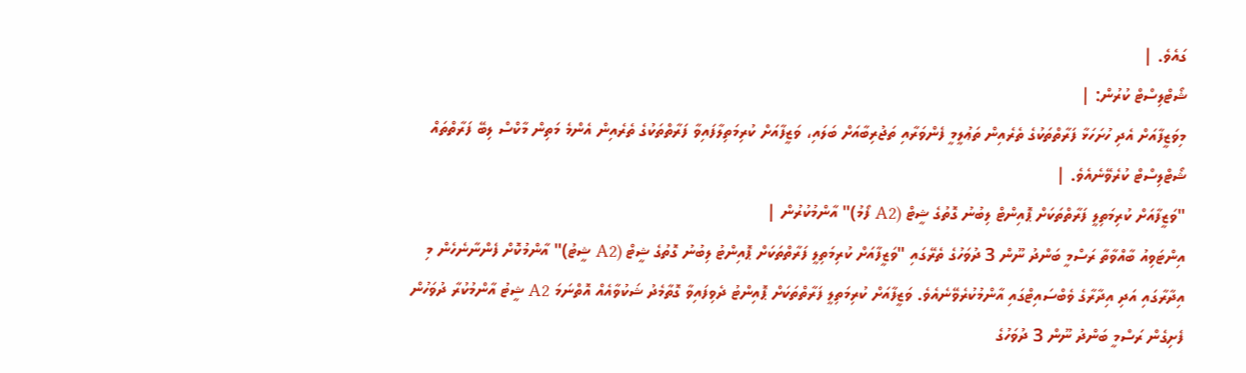ގައެވެ. |
ޝޯޓްލިސްޓް ކުރުން: |
މިވަޒީފާއަށް އެދި ހުށަހަޅާ ފަރާތްތަކުގެ ތެރެއިން ތަޢުލީމީ ފެންވަރާއި ތަޖުރިބާއަށް ބަލައި، ވަޒީފާއަށް ކުރިމަތިލާފައިވާ ފަރާތްތަކުގެ ތެރެއިން އެންމެ މަތިން މާކްސް ލިބޭ ފަރާތްތައް ޝޯޓްލިސްޓް ކުރެވޭނެއެވެ. |
"ވަޒީފާއަށް ކުރިމަތިލީ ފަރާތްތަކަށް ޕޮއިންޓް ލިބުނު ގޮތުގެ ޝީޓް (A2 ފޯމު)" އާންމުކުރުން |
އިންޓަވިއު ބާއްވާތާ ރަސްމީ ބަންދު ނޫން 3 ދުވަހުގެ ތެރޭގައި "ވަޒީފާއަށް ކުރިމަތިލީ ފަރާތްތަކަށް ޕޮއިންޓު ލިބުނު ގޮތުގެ ޝީޓް (A2 ޝީޓު)" އާންމުކޮށް ފެންނާނެހެން މި އިދާރާގައި އަދި އިދާރާގެ ވެބްސައިޓްގައި އާންމުކުރެވޭނެއެވެ. ވަޒީފާއަށް ކުރިމަތިލީ ފަރާތްތަކަށް ޕޮއިންޓު ދެވިފައިވާ ގޮތާމެދު ޝަކުވާއެއް އޮތްނަމަ A2 ޝީޓު އާންމުކުރާ ދުވަހުން ފެށިގެން ރަސްމީ ބަންދު ނޫން 3 ދުވަހުގެ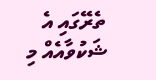ތެރޭގައި އެ ޝަކުވާއެއް މި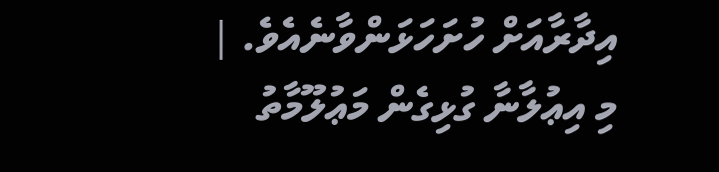އިދާރާއަށް ހުށަހަޅަންވާނެއެވެ. |
މި އިޢުލާނާ ގުޅިގެން މަޢުލޫމާތު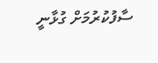ސާފުކުރުމަށް ގުޅާނީ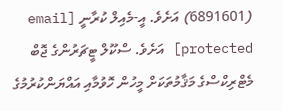(6891601) އަށެވެ. އީ-މެއިލް ކުރާނީ [email protected] އަށެވެ. ސްކޫލް ޓީޗަރުންގެ ޖޮބް މެޓްރިކްސްގެ މަޤާމުތަކަށް މީހުން ހޮވުމާއި އައްޔަންކުރުމުގެ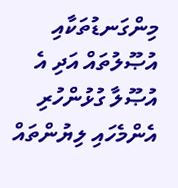މިންގަނޑުތަކާއި އުޞޫލުތައް އަދި އެ އުޞޫލާ ގުޅުންހުރި އެންމެހައި ލިޔުންތައް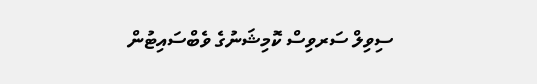ސިވިލް ސަރވިސް ކޮމިޝަނުގެ ވެބްސައިޓުން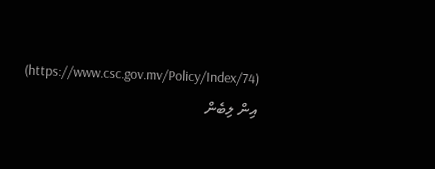(https://www.csc.gov.mv/Policy/Index/74) އިން ލިބެން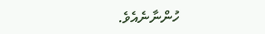ހުންނާނެއެވެ.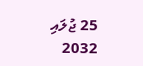25 ޖުލައި 2032